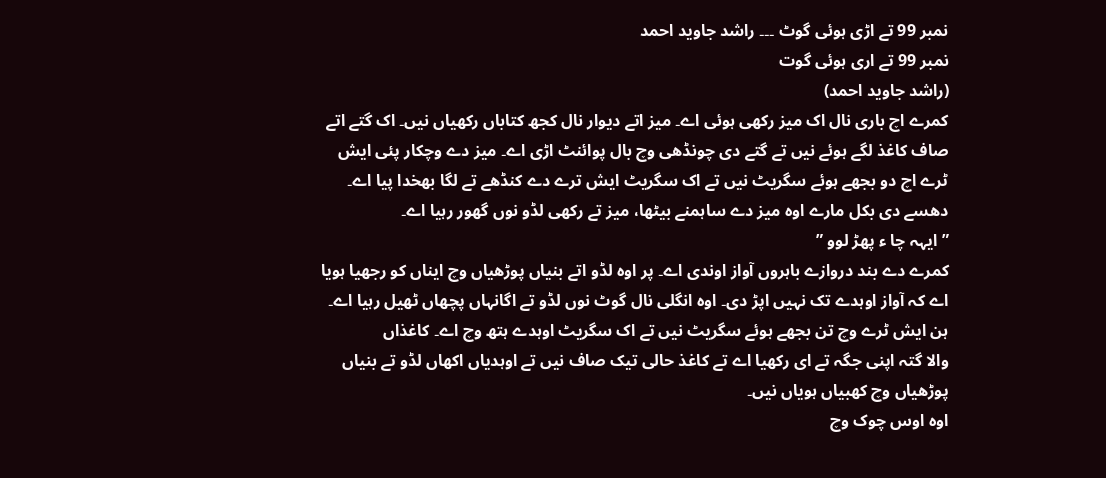نمبر 99 تے اڑی ہوئی گوٹ ۔۔۔ راشد جاوید احمد
نمبر 99 تے اری ہوئی گوت
(راشد جاوید احمد)
کمرے اچ باری نال اک میز رکھی ہوئی اے۔ میز اتے دیوار نال کجھ کتاباں رکھیاں نیں۔ اک گتے اتے صاف کاغذ لگے ہوئے نیں تے گتے دی چونڈھی وچ بال پوائنٹ اڑی اے۔ میز دے وچکار پئی ایش ٹرے اچ دو بجھے ہوئے سگریٹ نیں تے اک سگریٹ ایش ترے دے کنڈھے تے لگا بھخدا پیا اے۔
دھسے دی بکل مارے اوہ میز دے ساہمنے بیٹھا، میز تے رکھی لڈو نوں گھور رہیا اے۔
” ایہہ چا ء پھڑ لوو ”
کمرے دے بند دروازے باہروں آواز اوندی اے۔ پر اوہ لڈو اتے بنیاں پوڑھیاں وچ ایناں کو رجھیا ہویا اے کہ آواز اوہدے تک نہیں اپڑ دی۔ اوہ انگلی نال گوٹ نوں لڈو تے اگانہاں پچھاں ٹھیل رہیا اے۔
ہن ایش ٹرے وچ تن بجھے ہوئے سگریٹ نیں تے اک سگریٹ اوہدے ہتھ وچ اے۔ کاغذاں
والا گتہ اپنی جگہ تے ای رکھیا اے تے کاغذ حالی تیک صاف نیں تے اوہدیاں اکھاں لڈو تے بنیاں پوڑھیاں وچ کھبیاں ہویاں نیں۔
اوہ اوس چوک وچ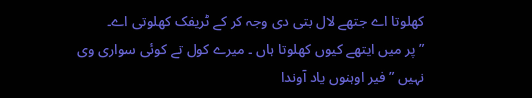کھلوتا اے جتھے لال بتی دی وجہ کر کے ٹریفک کھلوتی اے۔
” پر میں ایتھے کیوں کھلوتا ہاں ۔ میرے کول تے کوئی سواری وی نہیں ” فیر اوہنوں یاد آوندا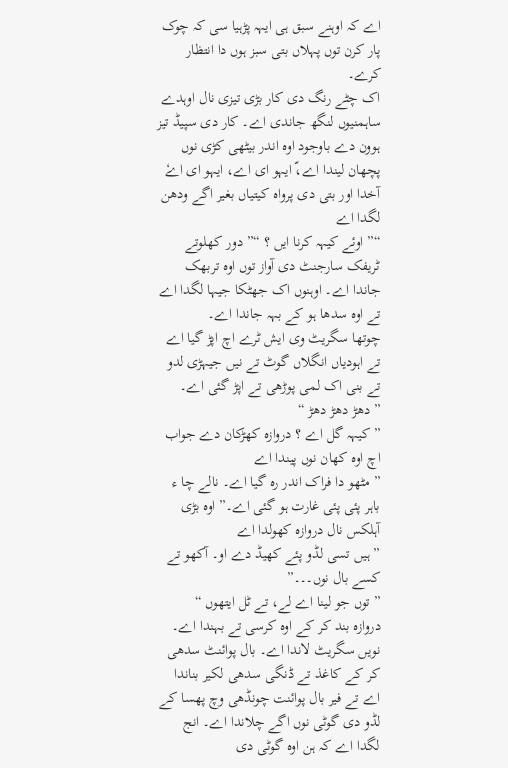اے کہ اوہنے سبق ہی ایہہ پڑہیا سی کہ چوک پار کرن توں پہلاں بتی سبز ہوں دا انتظار کرے۔
اک چٹے رنگ دی کار بڑی تیزی نال اوہدے ساہمنیوں لنگھ جاندی اے۔ کار دی سپیڈ تیز ہوون دے باوجود اوہ اندر بیٹھی کڑی نوں پچھان لیندا اے،ّ ایہو ای اے، ایہو ای اےٗ آخدا اور بتی دی پرواہ کیتیاں بغیر اگے ودھن لگدا اے
“” اوئے کیہہ کرنا ایں ؟ “” دور کھلوتے ٹریفک سارجنٹ دی آواز توں اوہ تربھک جاندا اے۔ اوہنوں اک جھٹکا جیہا لگدا اے تے اوہ سدھا ہو کے بہہ جاندا اے۔
چوتھا سگریٹ وی ایش ٹرے اچ اپڑ گیا اے تے اہودیاں انگلاں گوٹ تے نیں جیہڑی لدو تے بنی اک لمی پوڑھی تے اپڑ گئی اے۔
” دھڑ دھڑ دھڑ “
” کیہہ گل اے ؟ دروازہ کھڑکان دے جواب اچ اوہ کھان نوں پیندا اے
” مٹھو دا فراک اندر رہ گیا اے۔ نالے چا ء باہر پئی پئی غارت ہو گئی اے۔” اوہ بڑی آہلکس نال دروازہ کھولدا اے
” ہیں تسی لڈو پئے کھیڈ دے او۔ آکھو تے کسے بال نوں۔۔۔”
” توں جو لینا اے لے، تے ٹل ایتھوں “
دروازہ بند کر کے اوہ کرسی تے بہندا اے۔ نویں سگریٹ لاندا اے۔ بال پوائنٹ سدھی کر کے کاغذ تے ڈنگی سدھی لکیر بناندا اے تے فیر بال پوائنت چونڈھی وچ پھسا کے لڈو دی گوٹی نوں اگے چلاندا اے۔ انج لگدا اے کہ ہن اوہ گوٹی دی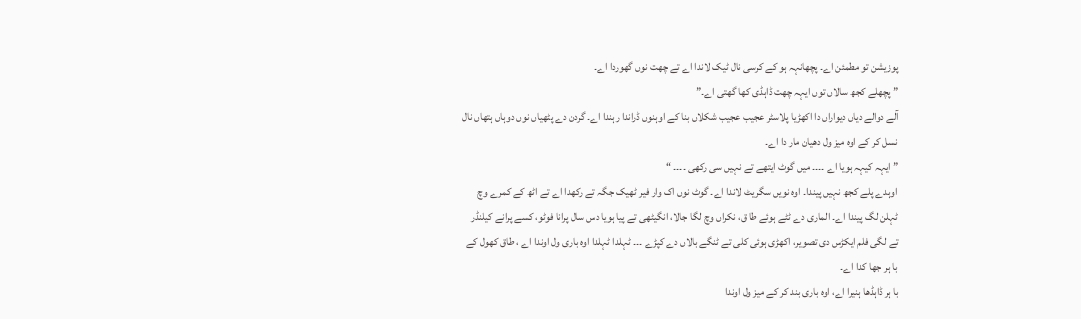پوزیشن تو مطمئن اے۔ پچھانہہ ہو کے کرسی نال ٹیک لاندا اے تے چھت نوں گھوردا اے۔
” پچھلے کجھ سالاں توں ایہہ چھت ڈاہڈی کھا گھتی اے۔”
آلے دوالے دیاں دیواراں دا اکھڑیا پلاسٹر عجیب عجیب شکلاں بنا کے اوہنوں ڈراندا رہندا اے۔ گردن دے پٹھیاں نوں دوہاں ہتھاں نال نسل کر کے اوہ میز ول دھیان مار دا اے۔
” ایہہ کیہہ ہویا اے ۔۔۔۔ میں گوٹ ایتھے تے نہیں سی رکھی ۔۔۔۔ “
اوہدے پلے کجھ نہیں پیندا۔ اوہ نویں سگریٹ لاندا اے۔ گوٹ نوں اک وار فیر ٹھیک جگہ تے رکھدا اے تے اٹھ کے کمرے وچ ٹہلن لگ پیندا اے۔ الماری دے ٹٹے ہوئے طا ق، نکراں وچ لگا جالا، انگیٹھی تے پیا ہویا دس سال پرانا فوٹو، کسے پرانے کیلنڈر تے لگی فلم ایکڑس دی تصویر، اکھڑی ہوئی کلی تے ٹنگے بالاں دے کپڑے ۔۔۔ ٹہلدا ٹہلدا اوہ باری ول اوندا اے ، طاق کھول کے با ہر جھا کدا اے۔
با ہر ڈاہڈھا ہنیرا اے، اوہ باری بند کر کے میز ول اوندا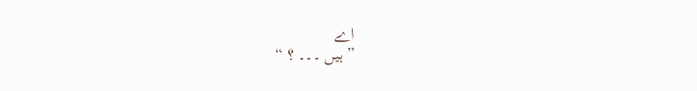اے
” ہیں ۔۔۔ ؟ “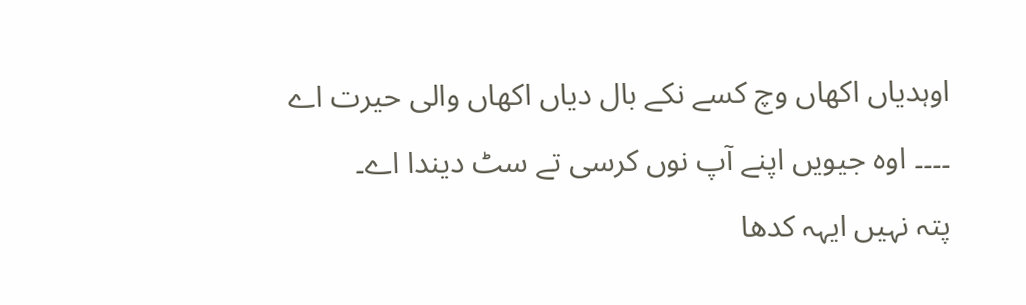اوہدیاں اکھاں وچ کسے نکے بال دیاں اکھاں والی حیرت اے ۔۔۔۔ اوہ جیویں اپنے آپ نوں کرسی تے سٹ دیندا اے۔
پتہ نہیں ایہہ کدھا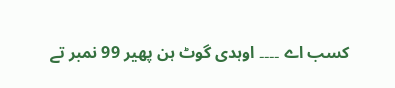کسب اے ۔۔۔۔ اوہدی گوٹ ہن پھیر 99 نمبر تے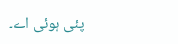پئی ہوئی اے۔